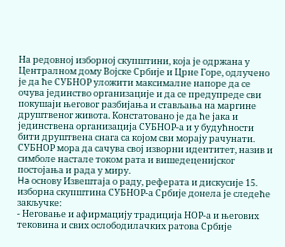На редовној изборној скупштини, која је одржана у Централном дому Војске Србије и Црне Горе, одлучено је да ће СУБНОР уложити максималне напоре да се очува јединство организације и да се предупреде сви покушаји његовог разбијања и стављања на маргине друштвеног живота. Констатовано је да ће јака и јединствена организација СУБНОР-а и у будућности бити друштвена снага са којом сви морају рачунати. СУБНОР мора да сачува свој изворни идентитет, назив и симболе настале током рата и вишедеценијског постојања и рада у миру.
Ha основу Извештаја о раду, реферата и дискусије 15. изборна скупштина СУБНОР-а Србије донела је следеће закључке:
- Неговање и афирмацију традиција НОР-а и његових тековина и свих ослободилачких ратова Србије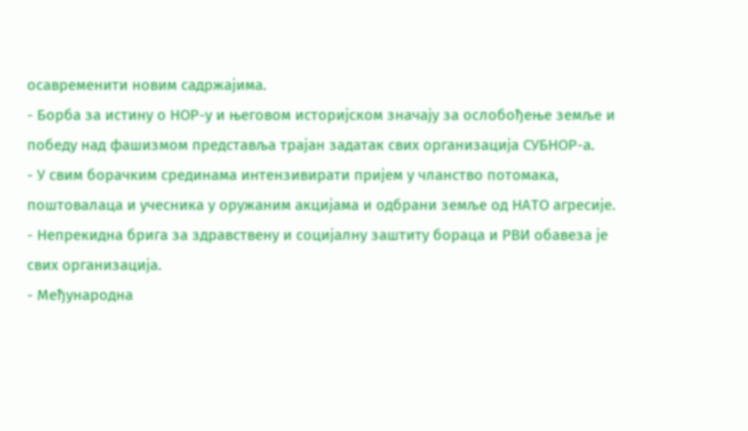осавременити новим садржајима.
- Борба за истину о НОР-у и његовом историјском значају за ослобођење земље и победу над фашизмом представља трајан задатак свих организација СУБНОР-а.
- У свим борачким срединама интензивирати пријем у чланство потомака, поштовалаца и учесника у оружаним акцијама и одбрани земље од НАТО агресије.
- Непрекидна брига за здравствену и социјалну заштиту бораца и РВИ обавеза је свих организација.
- Међународна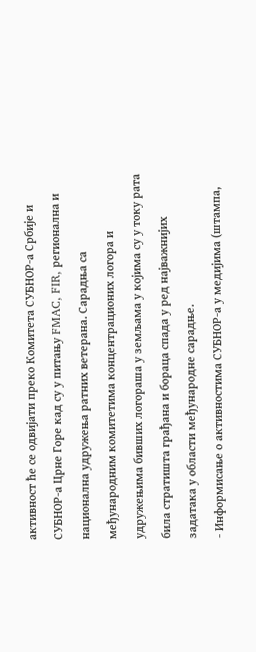активност ће се одвијати преко Комитета СУБНОР-а Србије и СУБНОР-а Црне Горе кад су у питању FMAC, FIR, регионална и национална удружења ратних ветерана. Сарадња са међународним комитетима концентрационих логора и удружењима бивших логораша у земљама у којима су у току рата била стратишта грађана и бораца спада у ред најважнијих задатака у области међународне сарадње.
- Информисање о активностима СУБНОР-а у медијима (штампа,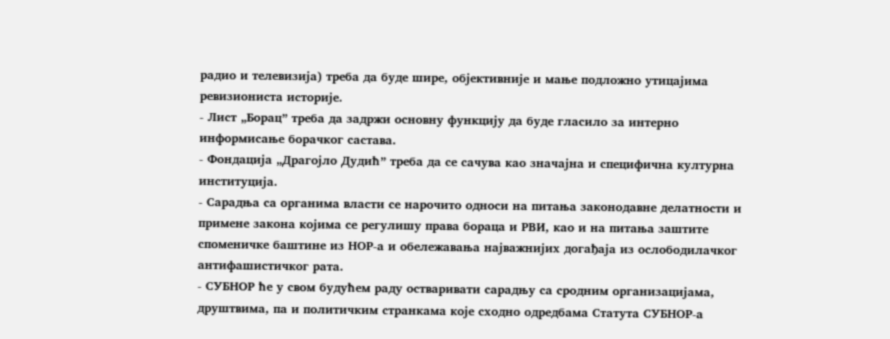радио и телевизија) треба да буде шире, објективније и мање подложно утицајима ревизиониста историје.
- Лист „Борац” треба да задржи основну функцију да буде гласило за интерно информисање борачког састава.
- Фондација „Драгојло Дудић” треба да се сачува као значајна и специфична културна институција.
- Сарадња са органима власти се нарочито односи на питања законодавне делатности и примене закона којима се регулишу права бораца и РВИ, као и на питања заштите споменичке баштине из НОР-а и обележавања најважнијих догађаја из ослободилачког антифашистичког рата.
- СУБНОР ћe у свом будућем раду остваривати сарадњу са сродним организацијама, друштвима, па и политичким странкама које сходно одредбама Статута СУБНОР-а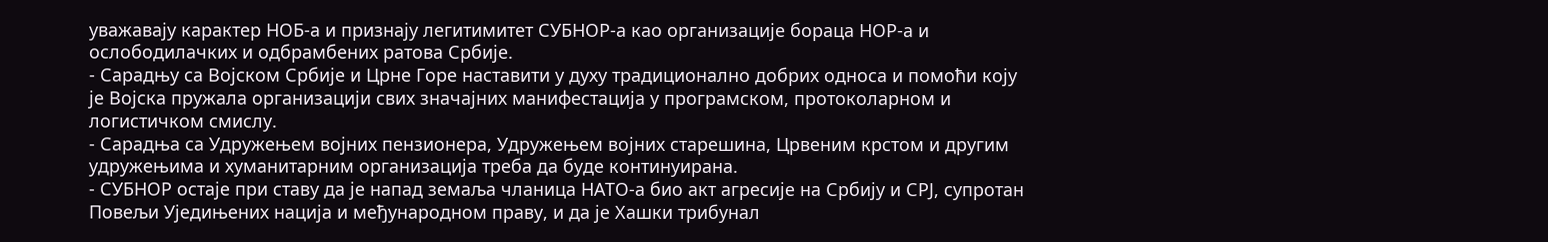уважавају карактер НОБ-а и признају легитимитет СУБНОР-а као организације бораца НОР-а и ослободилачких и одбрамбених ратова Србије.
- Сарадњу са Војском Србије и Црне Горе наставити у духу традиционално добрих односа и помоћи коју је Војска пружала организацији свих значајних манифестација у програмском, протоколарном и логистичком смислу.
- Сарадња са Удружењем војних пензионера, Удружењем војних старешина, Црвеним крстом и другим удружењима и хуманитарним организација треба да буде континуирана.
- СУБНОР остаје при ставу да је напад земаља чланица НАТО-а био акт агресије на Србију и СРЈ, супротан Повељи Уједињених нација и међународном праву, и да је Хашки трибунал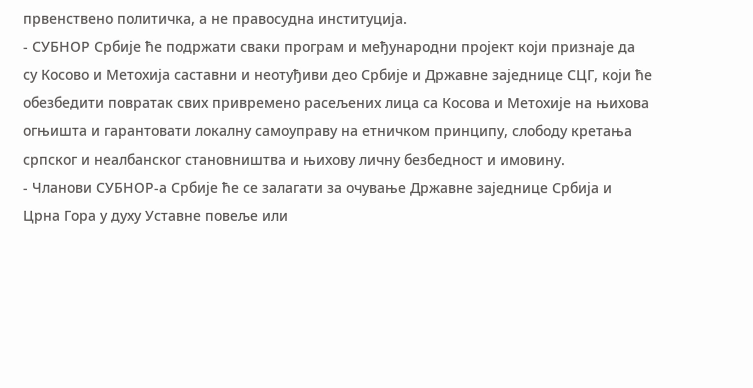првенствено политичка, а не правосудна институција.
- СУБНОР Србије ће подржати сваки програм и међународни пројект који признаје да су Косово и Метохија саставни и неотуђиви део Србије и Државне заједнице СЦГ, који ће обезбедити повратак свих привремено расељених лица са Косова и Метохије на њихова огњишта и гарантовати локалну самоуправу на етничком принципу, слободу кретања српског и неалбанског становништва и њихову личну безбедност и имовину.
- Чланови СУБНОР-а Србије ће се залагати за очување Државне заједнице Србија и Црна Гора у духу Уставне повеље или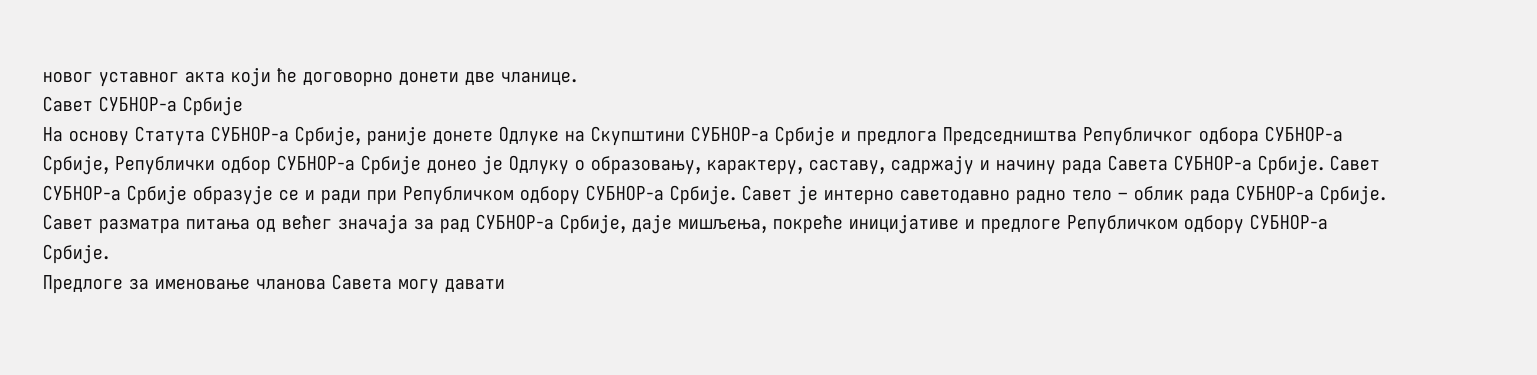новог уставног акта који ће договорно донети две чланице.
Савет СУБНОР-а Србије
На основу Статута СУБНОР-а Србије, раније донете Одлуке на Скупштини СУБНОР-а Србије и предлога Председништва Републичког одбора СУБНОР-а Србије, Републички одбор СУБНОР-а Србије донео је Одлуку о образовању, карактеру, саставу, садржају и начину рада Савета СУБНОР-а Србије. Савет СУБНОР-а Србије образује се и ради при Републичком одбору СУБНОР-а Србије. Савет је интерно саветодавно радно тело – облик рада СУБНОР-а Србије. Савет разматра питања од већег значаја за рад СУБНОР-а Србије, даје мишљења, покреће иницијативе и предлоге Републичком одбору СУБНОР-а Србије.
Предлоге за именовање чланова Савета могу давати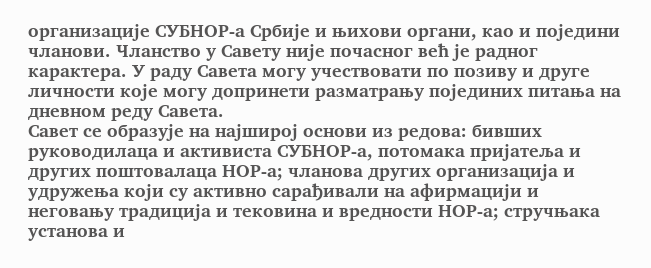организације СУБНОР-а Србије и њихови органи, као и поједини чланови. Чланство у Савету није почасног већ је радног карактера. У раду Савета могу учествовати по позиву и друге личности које могу допринети разматрању појединих питања на дневном реду Савета.
Савет се образује на најширој основи из редова: бивших руководилаца и активиста СУБНОР-а, потомака пријатеља и других поштовалаца НОР-а; чланова других opгaнизација и удружења који су активно сарађивали на афирмацији и неговању традиција и тековина и вредности НОР-а; стручњака установа и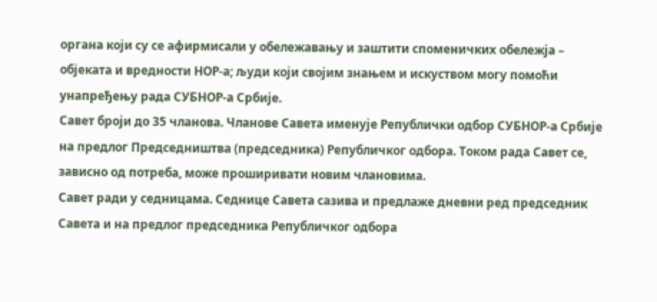органа који су се афирмисали у обележавању и заштити споменичких обележја – објеката и вредности НОР-а; људи који својим знањем и искуством могу помоћи унапређењу рада СУБНОР-а Србије.
Савет броји до 35 чланова. Чланове Савета именује Републички одбор СУБНОР-а Србије на предлог Председништва (председника) Републичког одбора. Током рада Савет се, зависно од потреба, може проширивати новим члановима.
Савет ради у седницама. Седнице Савета сазива и предлаже дневни ред председник Савета и на предлог председника Републичког одбора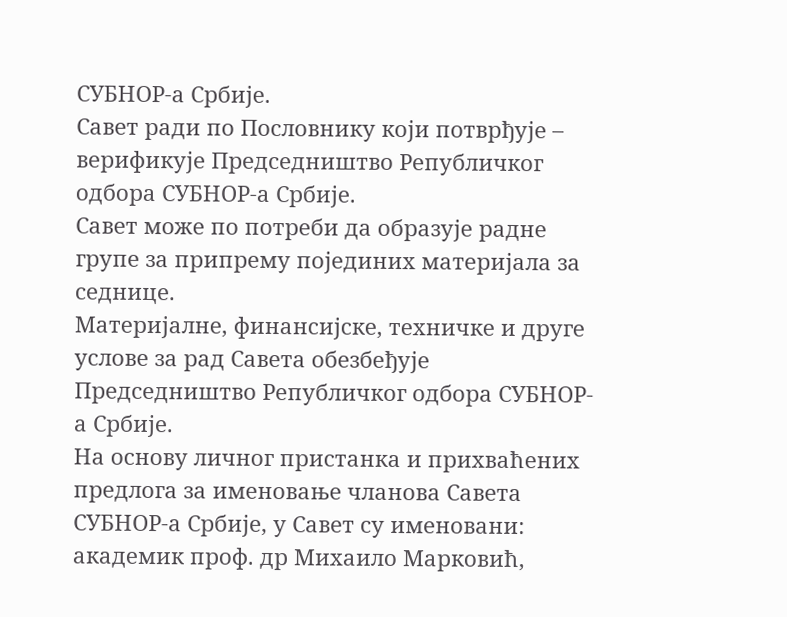СУБНОР-а Србије.
Савет ради по Пословнику који потврђује – верификује Председништво Републичког одбора СУБНОР-а Србије.
Савет може по потреби да образује радне групе за припрему појединих материјала за седнице.
Материјалне, финансијске, техничке и друге услове за рад Савета обезбеђује Председништво Републичког одбора СУБНОР-а Србије.
На основу личног пристанка и прихваћених предлога за именовање чланова Савета СУБНОР-а Србије, у Савет су именовани: академик проф. др Михаило Марковић,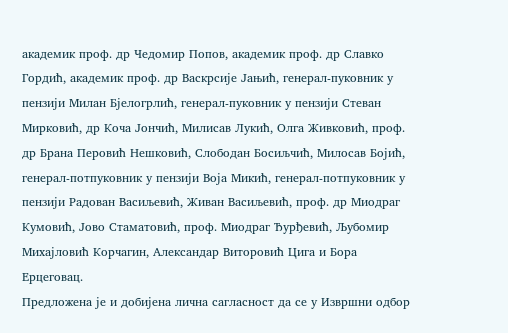академик проф. др Чедомир Попов, академик проф. др Славко Гордић, академик проф. др Васкрсије Јањић, генерал-пуковник у пензији Милан Бјелогрлић, генерал-пуковник у пензији Стеван Мирковић, др Коча Јончић, Милисав Лукић, Олга Живковић, проф. др Брана Перовић Нешковић, Слободан Босиљчић, Милосав Бојић, генерал-потпуковник у пензији Воја Микић, генерал-потпуковник у пензији Радован Васиљевић, Живан Васиљевић, проф. др Миодраг Кумовић, Јово Стаматовић, проф. Миодраг Ђурђевић, Љубомир Михајловић Корчагин, Александар Виторовић Цига и Бора Ерцеговац.
Предложена је и добијена лична сагласност да се у Извршни одбор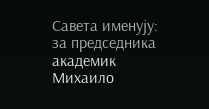Савета именују: за председника академик Михаило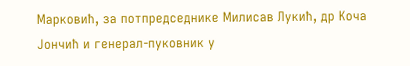Марковић, за потпредседнике Милисав Лукић, др Коча Јончић и генерал-пуковник у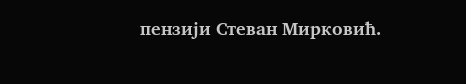пензији Стеван Мирковић.